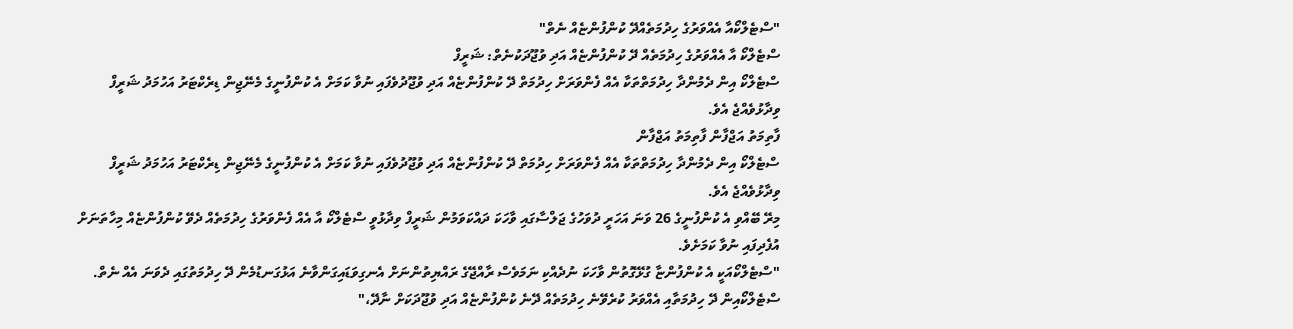"ސްޓެލްކޯއާ އެއްވަރުގެ ހިދުމަތެއްދޭ ކުންފުންޏެއް ނެތް"
ސްޓެލްކޯ އާ އެއްވަރުގެ ހިދުމަތެއް ދޭ ކުންފުންޏެއް އަދި ވުޖޫދަކުނެތް: ޝަރީފް
ސްޓެލްކޯ އިން ދެމުންދާ ހިދުމަތްތަކާ އެއް ފެންވަރަށް ހިދުމަތް ދޭ ކުންފުންޏެއް އަދި ވުޖޫދުވެފައި ނުވާ ކަމަށް އެ ކުންފުނީގެ މެނޭޖިން ޑިރެކްޓަރު އަހުމަދު ޝަރީފް ވިދާޅުވެއްޖެ އެވެ.
ފާތިމަތު އަޖްފާން ފާތިމަތު އަޖްފާން
ސްޓެލްކޯ އިން ދެމުންދާ ހިދުމަތްތަކާ އެއް ފެންވަރަށް ހިދުމަތް ދޭ ކުންފުންޏެއް އަދި ވުޖޫދުވެފައި ނުވާ ކަމަށް އެ ކުންފުނީގެ މެނޭޖިން ޑިރެކްޓަރު އަހުމަދު ޝަރީފް ވިދާޅުވެއްޖެ އެވެ.
މިރޭ ބޭއްވި އެ ކުންފުނީގެ 26 ވަނަ އަހަރީ ދުވަހުގެ ޖަލްސާގައި ވާހަކަ ދައްކަވަމުން ޝަރީފް ވިދާޅުވީ ސްޓެލްކޯ އާ އެއް ފެންވަރުގެ ހިދުމަތެއް ދެވޭ ކުންފުންޏެއް މިހާތަނަށް އުފެދިފައި ނުވާ ކަމަށެވެ.
"ސްޓެލްކޯއަކީ އެ ކުންފުންޏާ ގުޅޭގޮތުން ވާހަކަ ނުދެއްކި ނަމަވެސް ރާއްޖޭގެ ރައްޔިތުންނަށް އެނގިވަޑައިގަންވާނެ އަޅުގަނޑުމެން ދޭ ހިދުމަތުގައި ދެވަނަ އެއް ނެތް. ސްޓެލްކޯއިން ދޭ ހިދުމަތާއި އެއްވަރު ކުރެވޭނެ ހިދުމަތެއް ދޭނެ ކުންފުންޏެއް އަދި ވުޖޫދަކަށް ނާދޭ،"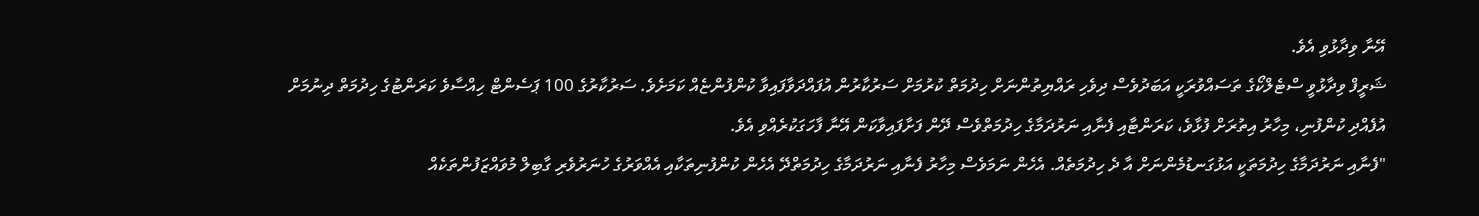އޭނާ ވިދާޅުވި އެވެ.
ޝަރީފް ވިދާޅުވީ ސްޓެލްކޯގެ ތަސައްވުރަކީ އަބަދުވެސް ދިވެހި ރައްޔިތުންނަށް ހިދުމަތް ކުރުމަށް ސަރުކާރުން އުފައްދަވާފައިވާ ކުންފުންޏެއް ކަމަށެވެ. ސަރުކާރުގެ 100 ޕަސެންޓް ހިއްސާވެ ކަރަންޓުގެ ހިދުމަތް ދިނުމަށް އުފެއްދި ކުންފުނި، މިހާރު އިތުރަށް ފުޅާވެ، ކަރަންޓާއި ފެނާއި ނަރުދަމާގެ ހިދުމަތްވެސް ދޭން ފަށާފައިވާކަން އޭނާ ފާހަގަކުރެއްވި އެވެ.
"ފެނާއި ނަރުދަމާގެ ހިދުމަތަކީ އަޅުގަނޑުމެންނަށް އާ ދެ ހިދުމަތެއް. އެހެން ނަމަވެސް މިހާރު ފެނާއި ނަރުދަމާގެ ހިދުމަތްދޭ އެހެން ކުންފުނިތަކާއި އެއްވަރުގެ ހުނަރުވެރި ގާބިލް މުވައްޒަފުންތަކެއް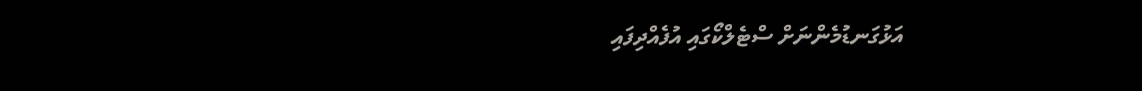އަޅުގަނޑުމެންނަށް ސްޓެލްކޯގައި އުފެއްދިފައި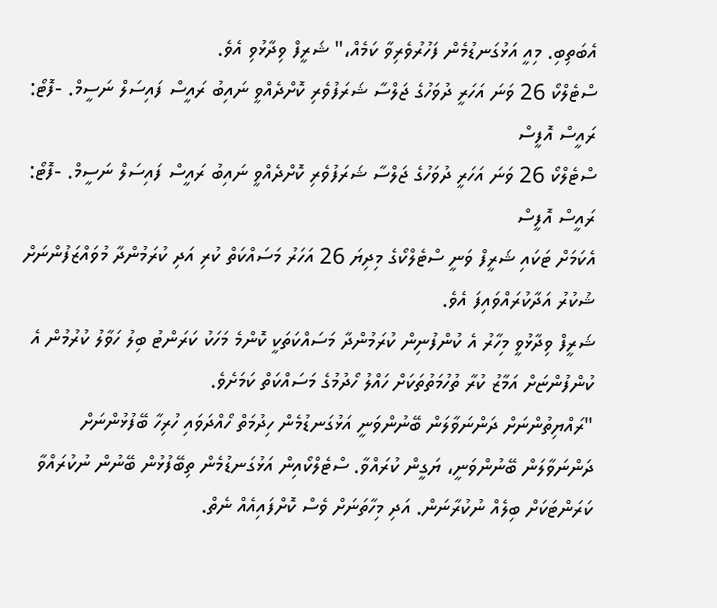އެބަތިބި. މިއީ އަޅުގަނޑުމެން ފަހުރުވެރިވާ ކަމެއް،" ޝަރީފް ވިދާޅުވި އެވެ.
ސްޓެލްކޯ 26 ވަނަ އަހަރީ ދުވަހުގެ ޖަލްސާ ޝަރަފުވެރި ކޮށްދެއްވީ ނައިބު ރައީސް ފައިސަލް ނަސީމް. -ފޮޓޯ: ރައީސް އޮފީސް
ސްޓެލްކޯ 26 ވަނަ އަހަރީ ދުވަހުގެ ޖަލްސާ ޝަރަފުވެރި ކޮށްދެއްވީ ނައިބު ރައީސް ފައިސަލް ނަސީމް. -ފޮޓޯ: ރައީސް އޮފީސް
އެކަމަށް ޓަކައި ޝަރީފް ވަނީ ސްޓެލްކޯގެ މިދިޔަ 26 އަހަރު މަސައްކަތް ކުރި އަދި ކުރަމުންދާ މުވައްޒަފުންނަށް ޝުކުރު އަދާކުރައްވައިފަ އެވެ.
ޝަރީފް ވިދާޅުވީ މިހާރު އެ ކުންފުނިން ކުރަމުންދާ މަސައްކަތަކީ ކޮންމެ މަހަކު ކަރަންޓު ބިލު ހަވާލު ކުރުމުން އެ ކުންފުންޏަށް އަމާޒު ކުރާ ތުހުމަތުތަކަށް ހައްލު ހޯދުމުގެ މަސައްކަތް ކަމަށެވެ.
"ރައްޔިތުންނަށް ދަންނަވާލަން ބޭނުންވަނީ އަޅުގަނޑުމެން ހިދުމަތް ހޯއްދަވައި ހުރިހާ ބޭފުޅުންނަށް ދަންނަވާލަން ބޭނުންވަނީ، ޔަގީން ކުރައްވާ. ސްޓެލްކޯއިން އަޅުގަނޑުމެން ތިބޭފުޅުން ބޭނުން ނުކުރައްވާ ކަރަންޓަކަށް ބިލެއް ނުކުރާނަން. އަދި މިހާތަނަށް ވެސް ކޮށްފައިއެއް ނެތް.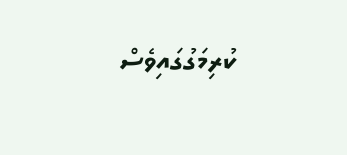ކުރިމަގުގައިވެސް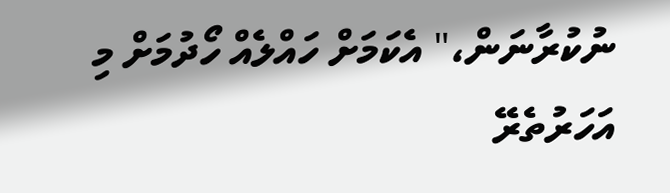ނުކުރާނަން،" އެކަމަށް ހައްލެއް ހޯދުމަށް މި އަހަރުތެރޭ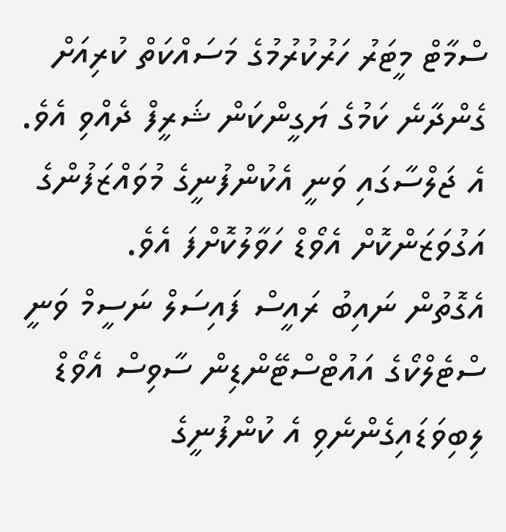ސްމާޓް މީޓަރު ހަރުކުރުމުގެ މަސައްކަތް ކުރިއަށް ގެންދާނެ ކަމުގެ ޔަގީންކަން ޝަރީފް ދެއްވި އެވެ.
އެ ޖަލްސާގައި ވަނީ އެކުންފުނީގެ މުވައްޒަފުންގެ އަގުވަޒަންކޮށް އެވޯޑް ހަވާލުކޮށްފަ އެވެ.
އެގޮތުން ނައިބު ރައީސް ފައިސަލް ނަސީމް ވަނީ ސްޓެލްކޯގެ އައުޓްސްޓޭންޑިން ސާވިސް އެވޯޑް ލިބިވަޑައިގެންނެވި އެ ކުންފުނީގެ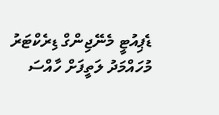ޑެޕިއުޓީ މެނޭޖިންގް ޑިރެކްޓަރު މުހައްމަދު ލަތީފަށް ހާއްސަ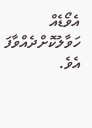އެވޯޑެއް ހަވާލުކޮށްދެއްވާފަ އެވެ.